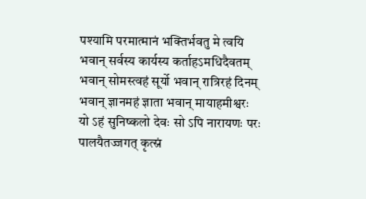पश्यामि परमात्मानं भक्तिर्भवतु मे त्वयि
भवान् सर्वस्य कार्यस्य कर्ताहऽमधिदैवतम्
भवान् सोमस्त्वहं सूर्यो भवान् रात्रिरहं दिनम्
भवान् ज्ञानमहं ज्ञाता भवान् मायाहमीश्वरः
यो ऽहं सुनिष्कलो देवः सो ऽपि नारायणः परः
पालयैतज्जगत् कृत्स्नं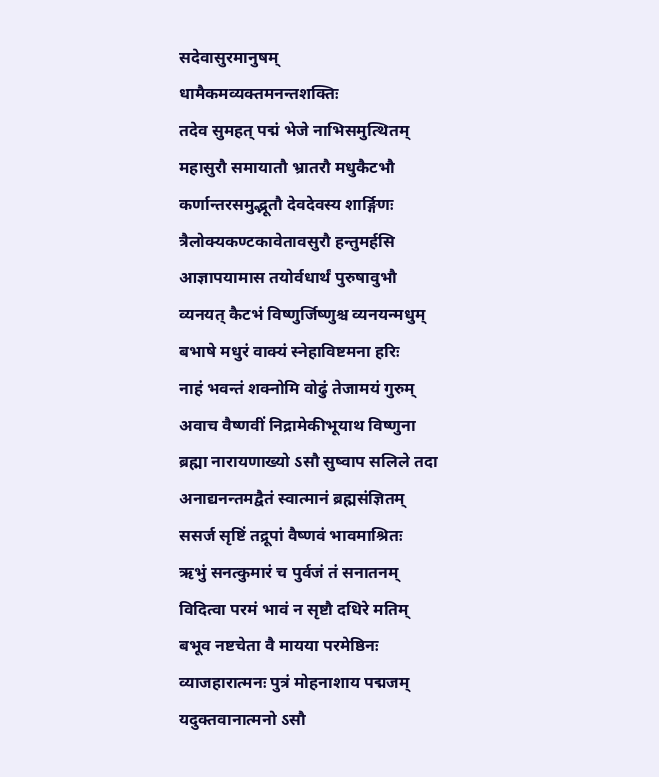सदेवासुरमानुषम्
धामैकमव्यक्तमनन्तशक्तिः
तदेव सुमहत् पद्मं भेजे नाभिसमुत्थितम्
महासुरौ समायातौ भ्रातरौ मधुकैटभौ
कर्णान्तरसमुद्भूतौ देवदेवस्य शार्ङ्गिणः
त्रैलोक्यकण्टकावेतावसुरौ हन्तुमर्हसि
आज्ञापयामास तयोर्वधार्थं पुरुषावुभौ
व्यनयत् कैटभं विष्णुर्जिष्णुश्च व्यनयन्मधुम्
बभाषे मधुरं वाक्यं स्नेहाविष्टमना हरिः
नाहं भवन्तं शक्नोमि वोढुं तेजामयं गुरुम्
अवाच वैष्णवीं निद्रामेकीभूयाथ विष्णुना
ब्रह्मा नारायणाख्यो ऽसौ सुष्वाप सलिले तदा
अनाद्यनन्तमद्वैतं स्वात्मानं ब्रह्मसंज्ञितम्
ससर्ज सृष्टिं तद्रूपां वैष्णवं भावमाश्रितः
ऋभुं सनत्कुमारं च पुर्वजं तं सनातनम्
विदित्वा परमं भावं न सृष्टौ दधिरे मतिम्
बभूव नष्टचेता वै मायया परमेष्ठिनः
व्याजहारात्मनः पुत्रं मोहनाशाय पद्मजम्
यदुक्तवानात्मनो ऽसौ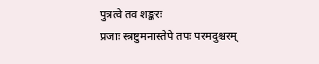पुत्रत्वे तव शङ्करः
प्रजाः स्त्रष्टुमनास्तेपे तपः परमदुश्चरम्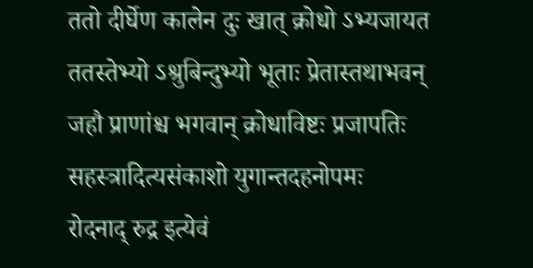ततो दीर्घेण कालेन दुः खात् क्रोधो ऽभ्यजायत
ततस्तेभ्यो ऽश्रुबिन्दुभ्यो भूताः प्रेतास्तथाभवन्
जहौ प्राणांश्च भगवान् क्रोधाविष्टः प्रजापतिः
सहस्त्रादित्यसंकाशो युगान्तदहनोपमः
रोदनाद् रुद्र इत्येवं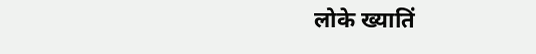लोके ख्यातिं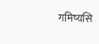गमिष्यसि